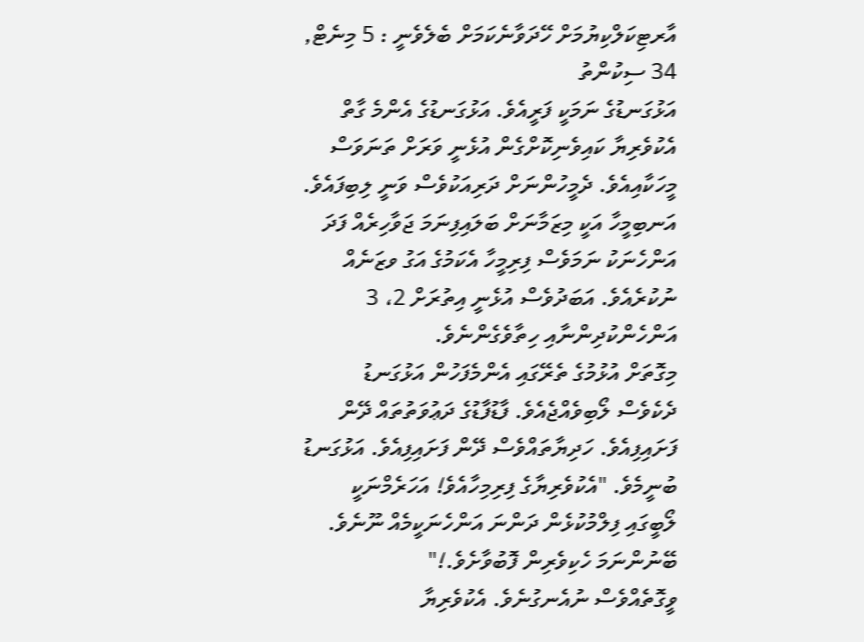އާރޓިކަލްކިޔުމަށް ހޭދަވާނެކަމަށް ބެލެވެނީ : 5 މިނެޓް, 34 ސިކުންތު
އަޅުގަނޑުގެ ނަމަކީ ފަރީއެވެ. އަޅުގަނޑުގެ އެންމެ ގާތް އެކުވެރިޔާ ކައިވެނިކޮށްގެން އުޅެނީ ވަރަށް ތަނަވަސް މީހަކާއިއެވެ. ދެމީހުންނަށް ދަރިއަކުވެސް ވަނީ ލިބިފައެވެ. އަނބިމީހާ އަކީ މިޒަމާނަށް ބަލައިފިނަމަ ޖަވާހިރެއް ފަދަ އަންހެނަކު ނަމަވެސް ފިރިމީހާ އެކަމުގެ އަގު ވޒަނެއް ނުކުރެއެވެ. އަބަދުވެސް އުޅެނީ އިތުރަށް 2، 3 އަންހެންކުދިންނާއި ހިތާވެގެންނެވެ.
މިގޮތަށް އުޅުމުގެ ތެރޭގައި އެންމެފަހުން އަޅުގަނޑު ދެކެވެސް ލޯބިވެއްޖެއެވެ. ފާޑުފާޑުގެ ދަޢުވަތުތައް ދޭން ފަށައިފިއެވެ. ހަދިޔާތައްވެސް ދޭން ފަށައިފިއެވެ. އަޅުގަނޑު ބުނީމެވެ. "އެކުވެރިޔާގެ ފިރިމިހާއެވެ! އަހަރެމްނަކީ ލޯބީގައި ފިލްމުކުޅެން ދަންނަ އަންހެނަކީމެއް ނޫނެވެ. ބޭނުންނަމަ ހެކިވެރިން ފޮބުވާށެވެ.!"
ވީގޮތެއްވެސް ނުއެނގުނެވެ. އެކުވެރިޔާ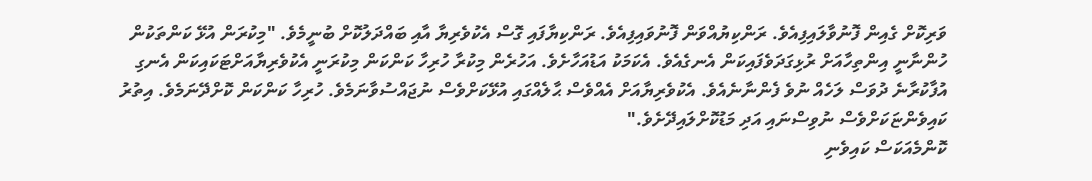ވަރިކޮށް ގެއިން ފޮނުވާލައިފިއެވެ. ރަންކިޔުއްވަން ފޮނުވައިފިއެވެ. ރަންކިޔާފައި ގޮސް އެކުވެރިޔާ އާއި ބައްދަލުކޮށް ބުނީމެވެ. "މިކުރަން އުޅޭ ކަންތަކުން ހުންނާނީ އިންތިހާއަށް ރުޅިގަދަވެފައިކަން އެނގެއެވެ. އެކަމަކު އަޑުއަހާށެވެ. އަހުރެން މިކުރާ ހުރިހާ ކަންކަން މިކުރަނީ އެކުވެރިޔާއަށްޓަކައިކަން އެނގި އުފާކުރާނެ ދުވަސް ލަހެއް ނުވެ ފެންނާނެއެވެ. އެކުވެރިޔާއަށް އެއްވެސް ޙާލެއްގައި އުޅޭކަށްވެސް ނުޖައްސުވާނަމެވެ. ހުރިހާ ކަންކަން ކޮށްދޭނަމެވެ. އިތުރު ކައިވެންޏަކަށްވެސް ނުވިސްނައި އަދި މަޑުކޮށްލައިދޭށެވެ."
ކޮންމެއަކަސް ކައިވެނި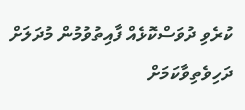ކުރެވި ދުވަސްކޮޅެއް ފާއިތުވުމުން މުދަލަށް ދަހިވެތިވާކަމަށް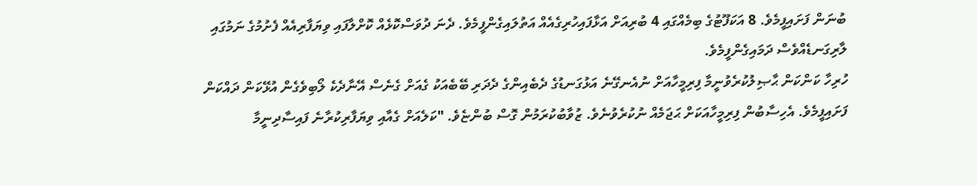ބުނަން ފަށައިފީމެވެ. 8 އަކަފޫޓުގެ ބިމެއްގައި 4 ބުރިއަށް އަޅާފައިހުރިގެއެއް އަތުލައިގެންފީމެވެ. ދެނަ ދުވަސްކޮޅެއް ކޮށްލާފައި ވިޔަފާރިއެއް ފެށުމުގެ ނަމުގައި ލާރިގަނޑެއްވެސް ދަމައިގެންފީމެވެ.
ހުރިހާ ކަންކަން ޙާޞިލުކުރެވުނީމާ ފިރިމީހާއަށް ނުއެނގޭނެ އަޅުގަނޑުގެ ދެބެއިންގެ ދެދަރި ބޭބެއަކު ގެއަށް ގެނެސް އޭނާދެކެ ލޯބިވެގެން އުޅޭކަން ދައްކަން ފަށައިފީމެވެ. އެހިސާބުން ފިރިމީހާއަކަށް ޙަޖަމެއް ނުކުރެވުނެވެ. ޒުވާބުކުރަމުން ގޮސް ބުންޏެވެ. "ކަލެއަށް ގެއާއި ވިޔަފާރިކުރާނެ ފައިސާދިނީމާ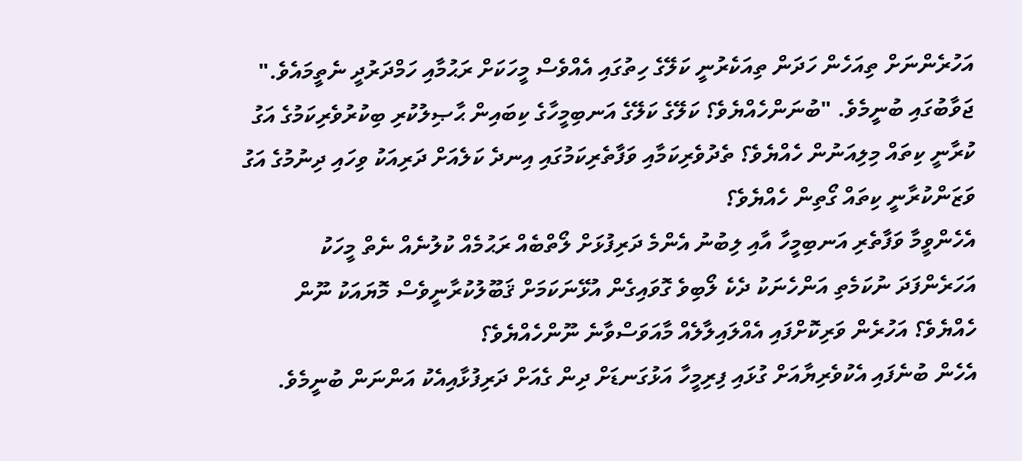އަހުރެންނަށް ތިއަހެން ހަދަން ތިއަކެރުނީ ކަލޭގެ ހިތުގައި އެއްވެސް މީހަކަށް ރަޙުމާއި ހަމްދަރުދީ ނެތީމައެވެ."
ޖަވާބުގައި ބުނީމެވެ. "ބުނަންހެއްޔެވެ؟ ކަލޭގެ ކަލޭގެ އަނބިމީހާގެ ކިބައިން ޙާޞިލުކުރި ބިކުރުވެރިކަމުގެ އަގު ކުރާނީ ކިތައް މިލިއަނުން ހެއްޔެވެ؟ ތެދުވެރިކަމާއި ވަފާތެރިކަމުގައި އިނދެ ކަލެއަށް ދަރިއަކު ވިހައި ދިނުމުގެ އަގު ވަޒަންކުރާނީ ކިތައް ގޯތިން ހެއްޔެވެ؟
އެހެންވީމާ ވަފާތެރި އަނބިމީހާ އާއި ލިބުނު އެންމެ ދަރިފުޅަށް ލޯތްބެއް ރަޙުމެއް ކުލުނެއް ނެތް މީހަކު އަހަރެންފަދަ ނުކަމެތި އަންހެނަކު ދެކެ ލޯބިވެ ގޮވައިގެން އުޅޭނަކަމަށް ޤަބޫލުކުރާނީވެސް މޮޔައަކު ނޫން ހެއްޔެވެ؟ އަހުރެން ވަރިކޮށްފައި އެއްލައިލާލެއް މާއަވަސްވާނެ ނޫންހެއްޔެވެ؟
އެހެން ބުނެފައި އެކުވެރިޔާއަށް ގުޅައި ފިރިމީހާ އަޅުގަނޑަށް ދިން ގެއަށް ދަރިފުޅާއިއެކު އަންނަން ބުނީމެވެ.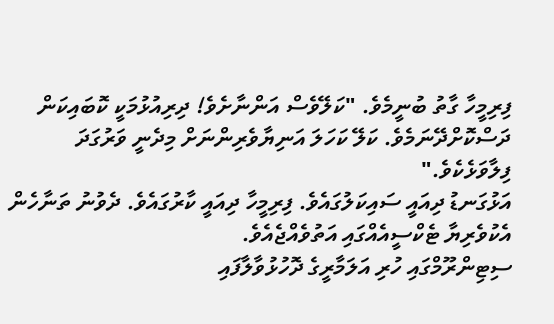ފިރިމީހާ ގާތު ބުނީމެވެ. "ކަލޭވެސް އަންނާށެވެ! ދިރިއުޅުމަކީ ކޮބައިކަން ދަސްކޮށްދޭނަމެވެ. ކަލޭ ކަހަލަ އަނިޔާވެރިންނަށް މިދެނީ ވަރުގަދަ ފިލާވަޅެކެވެ."
އަޅުގަނޑު ދިއައީ ސައިކަލުގައެވެ. ފިރިމީހާ ދިއައީ ކާރުގައެވެ. ދެވުނު ތަނާހެން އެކުވެރިޔާ ޓެކްސީއެއްގައި އަތުވެއްޖެއެވެ.
ސިޓިންރޫމްގައި ހުރި އަލަމާރީގެ ދޮހުޅުވާލާފައި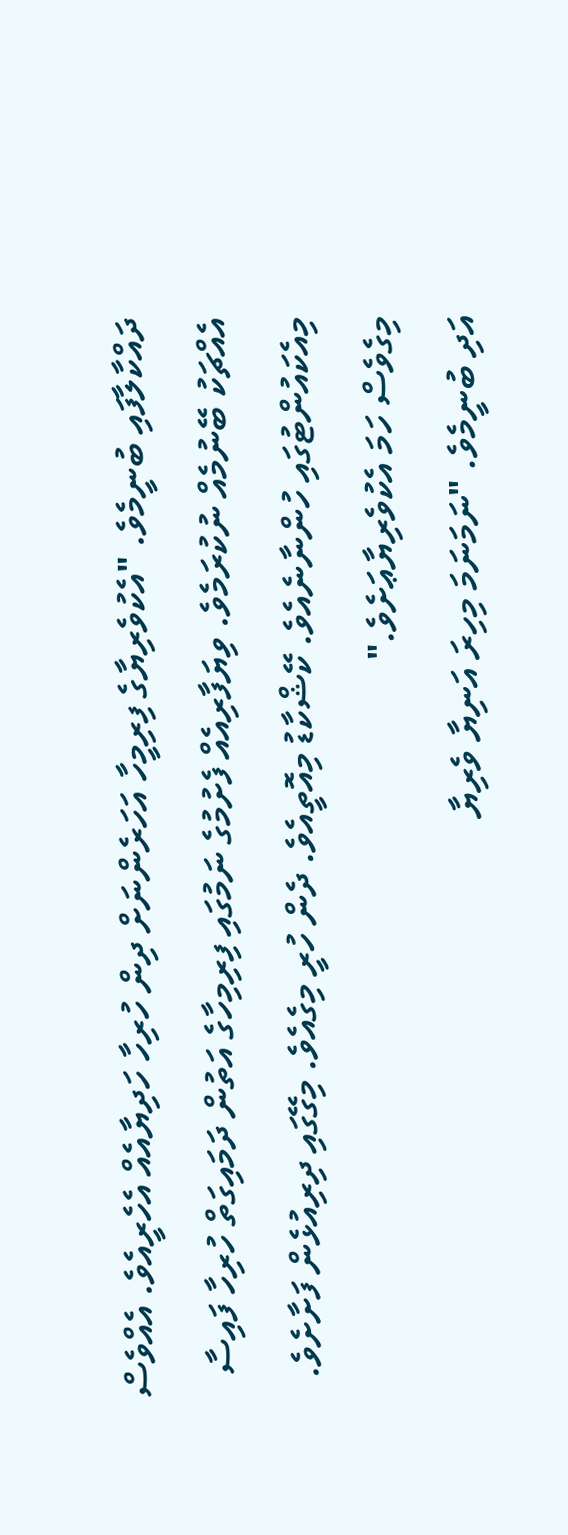ދައްކާލާފައި ބުނީމެވެ. "އެކުވެރިޔާގެ ފިރިމީހާ އަހަރެންނަށް ދިން ހުރިހާ ހަދިޔާއެއް އެހެރީއެވެ. އެއްވެސް އެއްޗަކު ބޭނުމެއް ނުކުރަމެވެ. ވިޔަފާރިއެއް ފެށުމުގެ ނަމުގައި ފިރިމިހާގެ އަތުން ދަމައިގަތް ހުރިހާ ފައިސާ މިއެކައުންޓުގައި ހުންނާނެއެވެ. ކޭޝްކާޑު މިއޮތީއެވެ. ދެން ހުރީ މިގެއެވެ. މިގޭގައި ދިރިއުޅެން ފަށާށެވެ. މިގެވެސް ހަމަ އެކުވެރިޔާޢަށެވެ."
އަދި ބުނީމެވެ. "ނަމަނަމަ މިހިރަ އަނިޔާ ވެރިޔާ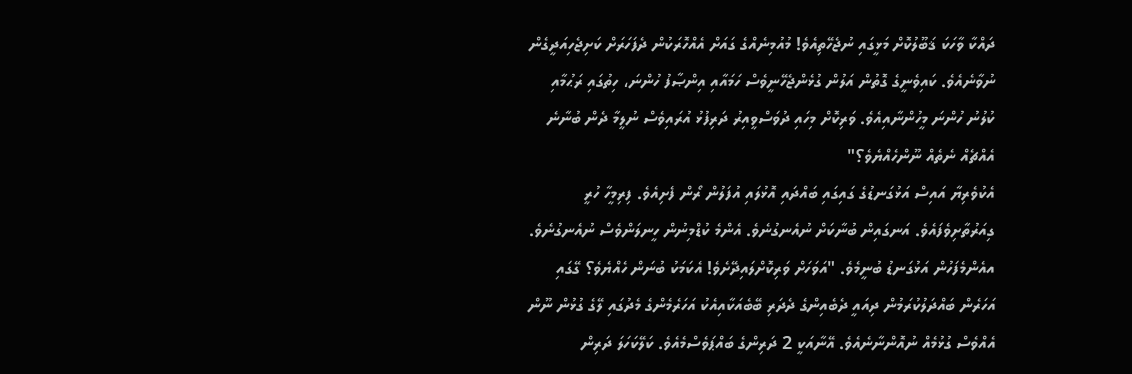ދައްކާ ވާހަކަ ޤަބޫލުކޮށް މަޅީގައި ނުޖެހޭތިއެވެ! މުއުމިނެއްގެ ގައަށް އެއްހޮރަކުން ދެފަހަރަށް ކަށިޖެހިއަދީގެން ނުވާނެއެވެ. ކައިވެނީގެ ގޮތުން އަލުން ގުޅެންޖެހޭނީވެސް ހަމައާއި އިންޞާފު ހުންނަ، ހިތުގައި ރަޙުމާއި ކުލުނު ހުންނަ މީހުންނާއިއެވެ. ވަރިކޮށް މިހައި ދުވަސްވީއިރު ދަރިފުޅު އުރައިވެސް ނުލީމާ ދެން ބުނާނެ އެއްޗެއް ނެތެއް ނޫންހެއްޔެވެ؟"
އެކުވެރިޔާ އައިސް އަޅުގަނޑުގެ ގައިގައި ބައްދައި އޮޅުލައި އުފަލުން ރޯން ފެށިއެވެ. ފިރިމީހާ ހުރީ ގިއަރުތާށިވެފައެވެ. އަނގައިން ބުނާކަށް ނުއެނގުނެވެ. އެންމެ ކުޑްމިނުން ހީނލަންވެސް ނުއެނގުނެވެ.
އއެންމެފަހުން އަޅުގަނޑު ބުނީމެވެ. "އަވަހަށް ވަރިކޮށްލައިދޭށެވެ! އެކަމަކު ބުނަން ހެއްޔެވެ؟ ގޭގައި އަހަރެން ބައްދަލުކުރަމުން ދިއައީ ދެބެއިންގެ ދެދަރި ބޭބެއަކާއިއެކު އަހަރެމެންގެ މެދުގައި ލޭގެ ގުޅުން ނޫން އެއްވެސް ގުޅުމެއް ނުއޮންނާނެއެވެ. އޭނާއަކީ 2 ދަރިންގެ ބައްޕަވެސްމެއެވެ. ކަލޭކަހަލަ ދަރިން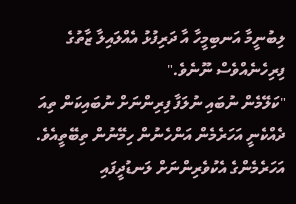ލިބުނީމާ އަނބިމީހާ އާ ދަރިފުޅު އެއްލައިލާ ޒާތުގެ ފިރިހެނެއްވެސް ނޫނެވެ."
"ކަލޭމެން ނުބައި ނުލަފާ ފިރިންނަށް ނުބައިކަން ތިއަ ދެއްކެނީ އަހަރެމެން އަންހެނުން ހިމޭނުން ތިބޭތީއެވެ. އަހަރެމެންގެ އެކުވެރިންނަށް ލަނޑުދީފައި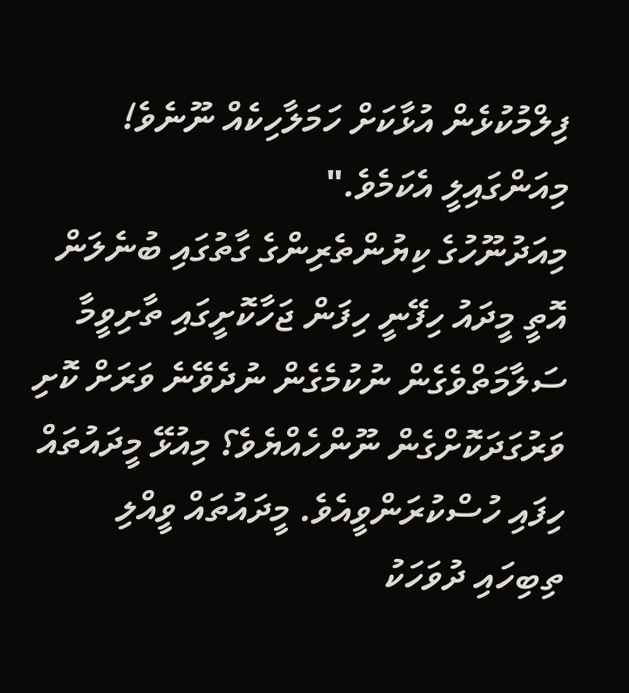ފިލްމުކުޅެން އުޅާކަށް ހަމަލާހިކެއް ނޫނެވެ! މިއަންގައިލީ އެކަމެވެ."
މިއަދުނޫހުގެ ކިޔުންތެރިންގެ ގާތުގައި ބުނެލަން އޮތީ މީދައު ހިފޭނީ ހިފަން ޖަހާކޮށީގައި ތާށިވީމާ ސަލާމަތްވެގެން ނުކުމެގެން ނުދެވޭނެ ވަރަށް ކޮށި ވަރުގަދަކޮށްގެން ނޫންހެއްޔެވެ؟ މިއުޅޭ މީދައުތައް ހިފައި ހުސްކުރަންވީއެވެ. މީދައުތައް ވީއްލި ތިބިހައި ދުވަހަކު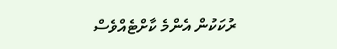ރުކަކުން އެންމެ ކާށްޓެއްވެސް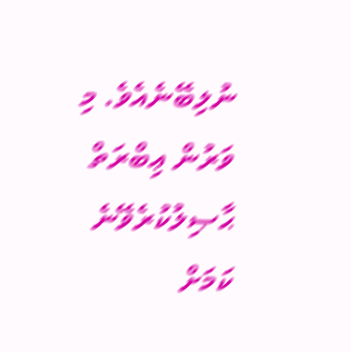ނުލިބޭނެއެވެ. މި ވަރުން ޢިބްރަތް ޙާޞިލުކުރެވޭނެ ކަމަށް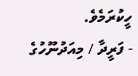ހީކުރަމެވެ.
- ފަރީދާ / މިއަދުނޫހުގެ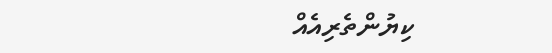ކިޔުންތެރިއެއް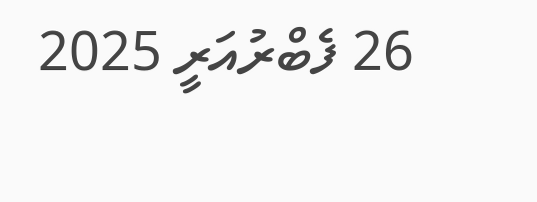26 ފެބްރުއަރީ 2025